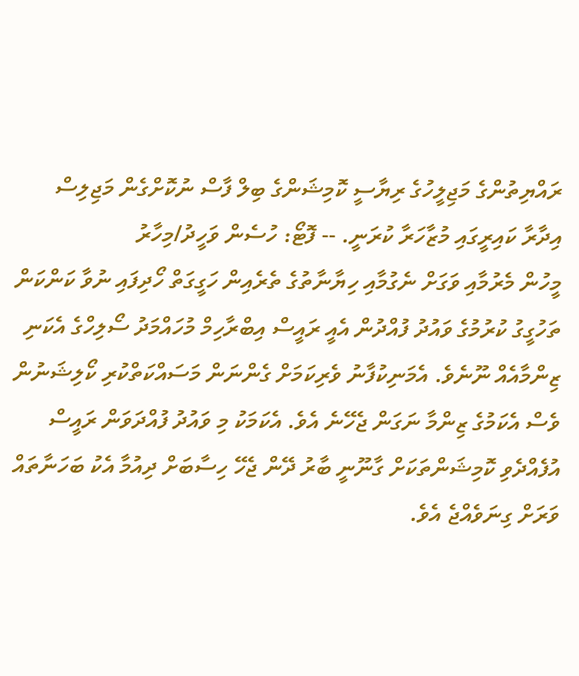ރައްޔިތުންގެ މަޖިލީހުގެ ރިޔާސީ ކޮމިޝަންގެ ބިލް ފާސް ނުކޮށްގެން މަޖިލިސް އިދާރާ ކައިރީގައި މުޒާހަރާ ކުރަނީ. -- ފޮޓޯ: ހުސެން ވަހީދު/މިހާރު
މީހުން މެރުމާއި ވަގަށް ނެގުމާއި ހިޔާނާތުގެ ތެރެއިން ހަގީގަތް ހޯދިފައި ނުވާ ކަންކަން ތަހުގީގު ކުރުމުގެ ވައުދު ފުއްދުން އެއީ ރައީސް އިބްރާހިމް މުހައްމަދު ސޯލިހްގެ އެކަނި ޒިންމާއެއް ނޫނެވެ. އެމަނިކުފާނު ވެރިކަމަށް ގެންނަން މަސައްކަތްކުރި ކޯލިޝަނުން ވެސް އެކަމުގެ ޒިންމާ ނަގަން ޖެހޭނެ އެވެ. އެކަމަކު މި ވައުދު ފުއްދަވަން ރައީސް އުފެއްދެވި ކޮމިޝަންތަކަށް ގާނޫނީ ބާރު ދޭން ޖެހޭ ހިސާބަށް ދިއުމާ އެކު ބަހަނާތައް ވަރަށް ގިނަވެއްޖެ އެވެ.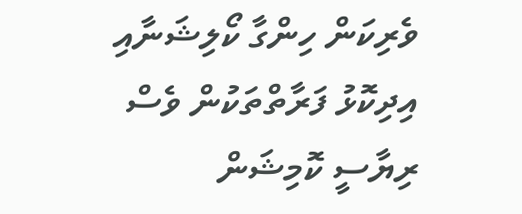ވެރިކަން ހިންގާ ކޯލިޝަނާއި އިދިކޮޅު ފަރާތްތަކުން ވެސް ރިޔާސީ ކޮމިޝަން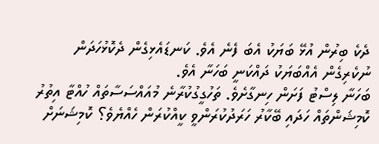ދެކެ ބިރުން އުޅޭ ބަޔަކު އެބަ ފެނެ އެވެ. ކަނޑައެޅިގެން ދެކޮޅުހަދަން ނުކެރިގެން އެއްބަޔަކު ދައްކަނީ ބަހަނާ އެވެ.
ބަހަނާ ލިސްޓު ފަށަން ހިނގާށެވެ. ތަހުގީގުކުރާނެ މުއައްސަސާތައް ހުއްޓާ އިތުރު ކޮމިޝަންތައް ހަދައި ބޭކާރު ހަރަދުކުރަންވީ ކީއްކުރަން ހެއްޔެވެ؟ ކޮމިޝަނަށް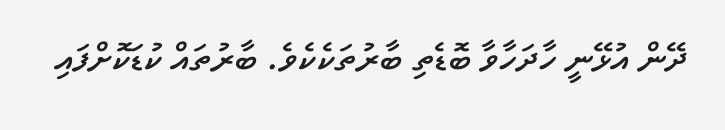ދޭން އުޅޭނީ ހާދަހާވާ ބޮޑެތި ބާރުތަކެކެވެ. ބާރުތައް ކުޑަކޮށްފައި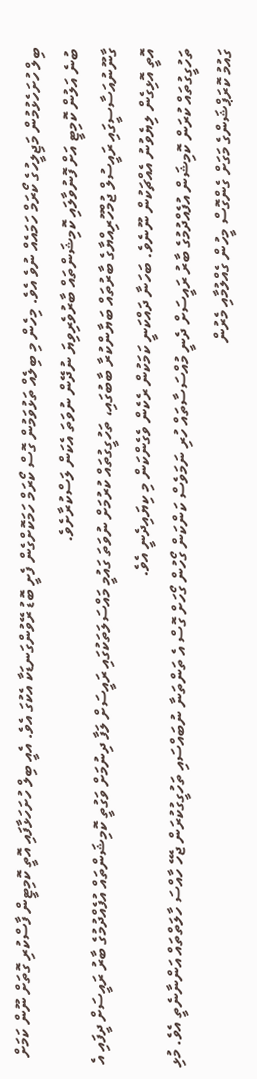ބިލް ހުށަހެޅުމުން މަޖިލީހުގެ ކޯރަމް ހަމައެއް ނުވެ އެވެ. މިހެން މި ބިލެއް ތަޅުވަމުން ގޮސް ކޯރަމް ހަމަކޮށްގެން ފެށީ ބޮޑު ރޭވުންގަނޑަކާ އެކުގަ އެވެ. އެއީ ބިލް ހުށަހަޅާފައި އޮތީ ކޮމިޓީން ފާސްކުރި ގޮތަށް ނޫން ކަމަށް ބުނެ އަލުން ކޮމިޓީ އަށް ފޮނުވާލައި ކޮމިޝަންތައް ބާރުވެރިވިޔަ ނުދޭން ނުވަތަ އެކަން ލަސްކުރާށެވެ.
ގާނޫނުއަސާސީގައި ރައީސުލް ޖުމްހޫރިއްޔާގެ ބާރުތައް ބަޔާންކުރާ ބާބުގައި، ތަހުގީގުތައް ކުރުމަށް ނުވަތަ ގައުމީ މައްސަލަތަކުގައި ރައީސަށް ލަފާ ދިނުމަށް ވަގުތީ ކޮމިޝަންތައް އުފެއްދުމުގެ ބާރު ރައީސަށް ދީފައި އެ އޮތީ އޮޅިގެން ލިޔެވުނު އެއްޗަކުން ނޫނެވެ. ބަހަނާ ދައްކަނީ ކަމަކުން ރެކެން ވެގެންކަން މި ކިޔައިދެނީ އެވެ.
ތަހުގީގުތައް ކުރަން ކޮމިޝަން އުފެއްދުމުގެ ބާރު ރައީސަށް ދެނީ މުއްސަސާތައް ހުރި ނަމަވެސް ކަންކަން ގޯހުން ގޯހަށް ގޮސް އެ ތަންތަނާ ނުބައްސައި ތަހުގީގުކުރަން ޖެހޭ ހާއްސަ ހާލަތްތައް އަންނާނެތީ އެވެ. މުޅި ގައުމު ކޮރަޕްޝަންގެ މަގަށް ގެންގޮސް މީހުން ގެއްލުމާއި މެރުން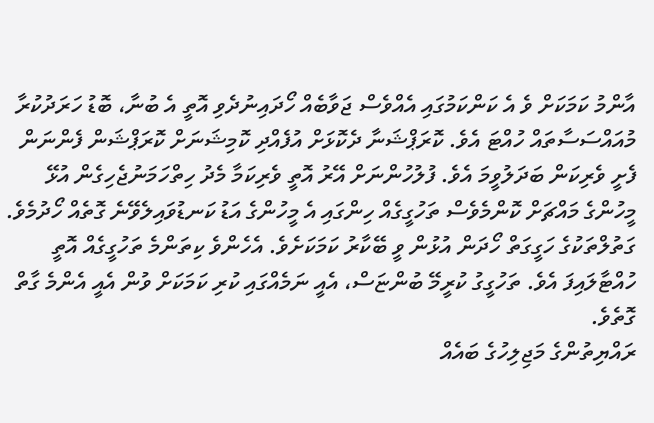އާންމު ކަމަކަށް ވެ އެ ކަންކަމުގައި އެއްވެސް ޖަވާބެއް ހޯދައިނުދެވި އޮތީ އެ ބުނާ، ބޮޑު ހަރަދުކުރާ މުއައްސަސާތައް ހުއްޓަ އެވެ. ކޮރަޕްޝަނާ ދެކޮޅަށް އުފެއްދި ކޮމިޝަނަށް ކޮރަޕްޝަން ފެންނަން ފެށީ ވެރިކަން ބަދަލުވީމަ އެވެ. ފުލުހުންނަށް އޭރު އޮތީ ވެރިކަމާ މެދު ހިތްހަމަނުޖެހިގެން އުޅޭ މީހުންގެ މައްޗަށް ކޮންމެވެސް ތަހުގީގެއް ހިންގައި އެ މީހުންގެ އަޑު ކަނޑުވައިލެވޭނެ ގޮތެއް ހޯދުމެވެ. ގަތުލްތަކުގެ ހަގީގަތް ހޯދަން އުޅުން ވީ ބޭކާރު ކަމަކަށެވެ. އެހެންވެ ކިތަންމެ ތަހުގީގެއް އޮތީ ހުއްޓާލައިފަ އެވެ. ތަހުގީގު ކުރީމޭ ބުންޏަސް، އެއީ ނަމެއްގައި ކުރި ކަމަކަށް ވުން އެއީ އެންމެ ގާތް ގޮތެވެ.
ރައްޔިތުންގެ މަޖިލިހުގެ ބައެއް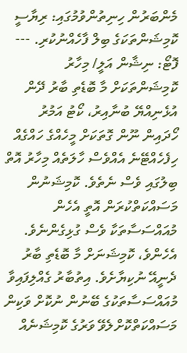މެންބަރުން ހިނިތުންވުމުގައި: ރިޔާސީ ކޮމިޝަންތަކަގެ ބިލް ފާހެއްނުކުރި. --- ފޮޓޯ: ނިޝާން އަލީ/ މިހާރު
ކޮމިޝަންތަކަށް މާ ބޮޑެތި ބާރު ދޭން އުޅެނިއްޔޭ ބުނާއިރު، ކޯޓު އަމުރު ހޯދައިން ނޫން ގޮތަކަށް މީހެއްގެ ހައްގެއް ހިފެހެއްޓޭނެ އެއްވެސް ހާލަތެއް މިހާރު އޮތް ބިލުގައި ވެސް ނެތެވެ. ކޮމިޝަނުން މަސައްކަތްކުރަން އޮތީ އެހެން މުއައްސަސާތަކާ ވެސް ގުޅިގެންނެވެ. އެހެންވެ، ކޮމިޝަނަށް މާ ބޮޑެތި ބާރު ދެނީއޭ ނުކިޔާށެވެ. އިތުބާރު ގެއްލިފައިވާ މުއައްސަސާތަކުގެ ބޭނުން ނުކޮށް ވަކިން މަސައްކަތްކޮށްލެވޭ ވަރުގެ ކޮމިޝަނެއް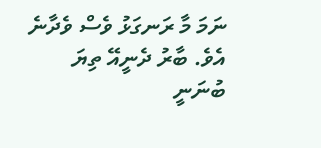ނަމަ މާ ރަނގަޅު ވެސް ވެދާނެ އެވެ. ބާރު ދެނީއޭ ތިޔަ ބުނަނީ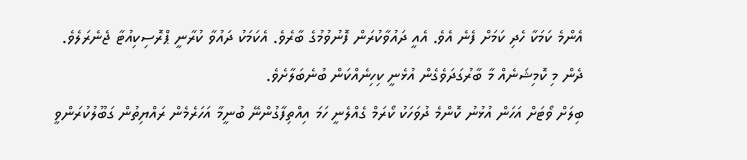އެންމެ ކަމަކާ ހެދި ކަމަށް ފެނެ އެވެ. އެއީ ދައުވާކުރަން ފޮނުވުމުގެ ބާރެވެ. އެކަމަކު ދައުވާ ކުރާނީ ޕްރޮސިކިއުޓާ ޖެނެރަލެވެ. ދެން މި ކޮމިޝަނެއް މާ ބާރުގަދަވެގެން އުޅެނީ ކިހިނެއްކަން ބުނެބަލާށެވެ.
ބިލަށް ވޯޓަށް އަހަން އުޅުނު ކޮންމެ ދުވަހަކު ކޯރަމް ގެއްލެނީ ހަމަ އިއްތިފާގުންނޭ ބުނީމާ އަހަރެމެން ރައްޔިތުން ގަބޫލުކުރަންވީ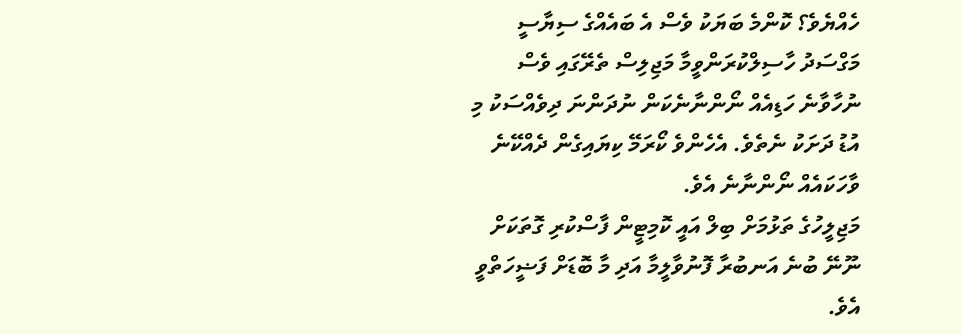ހެއްޔެވެ؟ ކޮންމެ ބަޔަކު ވެސް އެ ބައެއްގެ ސިޔާސީ މަގްސަދު ހާސިލްކުރަންވީމާ މަޖިލިސް ތެރޭގައި ވެސް ނުހާވާނެ ހަޑިއެއް ނޯންނާނެކަން ނުދަންނަ ދިވެއްސަކު މި އުޑު ދަށަކު ނެތެވެ. އެހެންވެ ކޯރަމޭ ކިޔައިގެން ދެއްކޭނެ ވާހަކައެއް ނޯންނާނެ އެވެ.
މަޖިލީހުގެ ތަޅުމަށް ބިލް އައީ ކޮމިޓީން ފާސްކުރި ގޮތަކަށް ނޫނޭ ބުނެ އަނބުރާ ފޮނުވާލީމާ އަދި މާ ބޮޑަށް ފަޟީހަތްވީ އެވެ.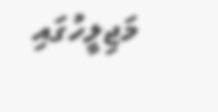މަޖިލީހުގައި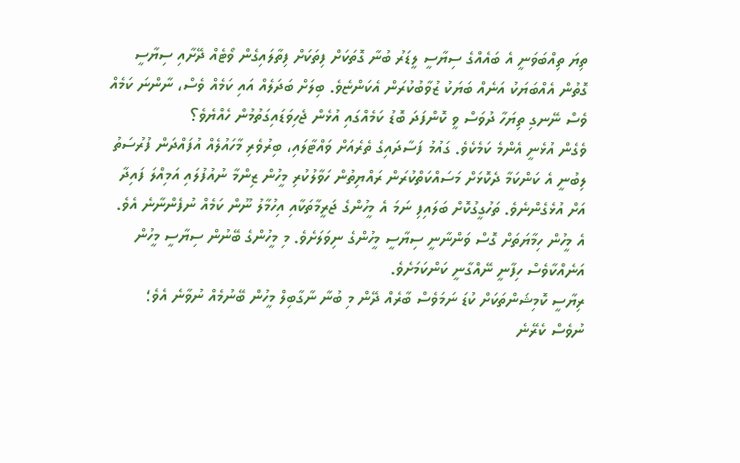ތިޔަ ތިއްބަވަނީ އެ ބައެއްގެ ސިޔާސީ ލީޑަރު ބުނާ ގޮތަކަށް ފިތަކަށް ފިތާލައިގެން ވޯޓެއް ދޭށާއި ސިޔާސީ ގޮތުން އެއްބަޔަކު އަނެއް ބަޔަކު ޒުވާބުކުރަން އެކަންޏެވެ. ބިލަށް ބަދަލެއް އައި ކަމެއް ވެސް، ނާންނަ ކަމެއް ވެސް ނޭނގި ތިޔަހާ ދުވަސް ވީ ކޮންފަދަ ބޮޑު ކަމެއްގައި އުޅެން ޖެހިވަޑައިގަތުމުން ހެއްޔެވެ؟
ވެގެން އުޅެނީ އެންމެ ކަމެކެވެ. ގައުމު ފަސާދައިގެ ތެރެއަށް ވައްޓާލައި، ބިރުވެރި މާހައުލެއް އުފައްދަން ފުރުސަތު ލިބުނީ އެ ކަންކަމާ ދެކޮޅަށް މަސައްކަތްކުރަން ރައްޔިތުން ހަވާލުކުރި މީހުން ޒިންމާ ނުއުފުލައި އަމިއްލަ ފައިދާ އަށް އުޅެގެންނެވެ. ތަހުގީގުކޮށް ބަލައިފި ނަމަ އެ މީހުންގެ ޖަރީމާތަކާއި އިހުމާލު ނޫން ކަމެއް ނުފެންނާނެ އެވެ. އެ މީހުން ހިމާޔަތަށް ގޮސް ވަންނާނީ ސިޔާސީ މީހުންގެ ނިވަލަށެވެ. މި މީހުންގެ ބޭނުން ސިޔާސީ މީހުން އަނެއްކާވެސް ހިފާނީ ނޭއްގާނީ ކަންކަމަށެވެ.
ރިޔާސީ ކޮމިޝަންތަކަށް ކުޑަ ނަމަވެސް ބާރެއް ދޭން މި ބުނާ ނާގާބިލް މީހުން ބޭނުމެއް ނުވާނެ އެވެ؛ ނުވެސް ކެރޭނެ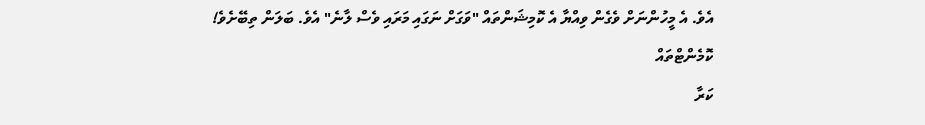އެވެ. އެ މީހުންނަށް ވެގެން ވިއްޔާ އެ ކޮމިޝަންތައް "ވަގަށް ނަގައި މަރައި ވެސް ލާނެ" އެވެ. ބަލަން ތިބޭށެވެ!
ކޮމެންޓްތައް
ކަރާ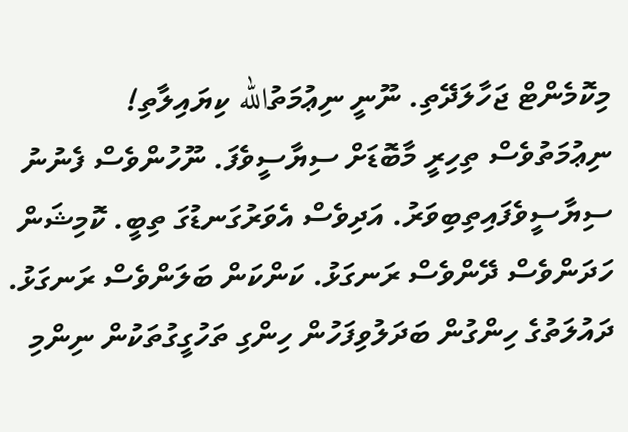މިކޮމެންޓް ޖަހާލަދޭތި. ނޫނީ ނިޢުމަތުالله ކިޔައިލާތި! ނިޢުމަތުވެސް ތިހިރީ މާބޮޑަށް ސިޔާސީވެފަ. ނޫހުންވެސް ފެނުނު ސިޔާސީވެފައިތިބިވަރު. އަދިވެސް އެވަރުގަނޑުގަ ތިބީ. ކޮމިޝަން ހަދަންވެސް ދޭންވެސް ރަނގަޅު. ކަންކަން ބަލަންވެސް ރަނގަޅު. ދައުލަތުގެ ހިންގުން ބަދަލުވިފަހުން ހިންގި ތަހުގީގުތަކުން ނިންމި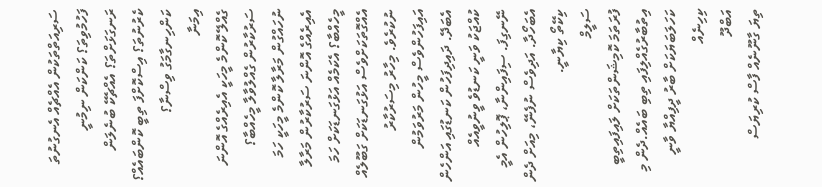ސަރިއަތްތަކުން އެއްޗެއް އެނގުނުތަ ފަހުމުވިތަ؟ ކަންކަން ނިމުނީ ރަނގަޅަށްތަ؟ އެއްޗެކޭ ބުނެލަން ކެރުނުތަ؟ އިސްކޮށްފަ ތިބީ ކޮންބައެއް؟ ކަންހިނގާމަގު ވިސްނާ؟
އިމަނާ
ގެއްލޭ ކޮންމެ މީހަކީ އެއިރެއްގެ އޮންނަ ސަރުކާރުން ގެއްލުވާލާ މީހެއްބާ؟ ނުހައްގުން މަރާލާ ކޮންމެ މީހަކީ ހަމަ އެއިރެއްގެ އޮންނަ ސަރުކާރުން މަރާލާ މީހެއްބާ؟ އެކަމެއް އަޅުގަނޑަކަށް ހަމަ އެއްގޮތަކަށްވެސް އަޅުގަނޑަކަށް ގަބޫލެއް ނުކުރެވެ. މިހާރު މިސަރުކާރު އައިފަހުންވެސް މީހުން މަރުވަމުން އެބަދޭ. ދައިދިފަހުން ކަނޑުގައި އަންހެން ކުއްޖަކު ވަނީ ކަނޑުވެ ވީނުވީއެއް ނޭނގިފަ. ސިފައިންނާ، ޕޮލިހުން އެމީ އެބަހޯދާ. އަދިވެސް ނުފެނޭ، މިއަށް ދެން ކިކޭތޯ ކިޔާނީ.
ސަލީމް
ފުރަތަމަ ކޮމިޝަންތަކަށް ލައިފައިތިބީ އިތުބާރުގެއްލިފައި ތިބި ބައެއް.ދެން މި ކަހަލަބަޔަކަށް ބާރު ދީފިއްޔާ ވާނީ ކިހިނެއް
އަބްދޫ
ތިޔަ ގާނޫނެއް ފާސް ކުރިޔަސް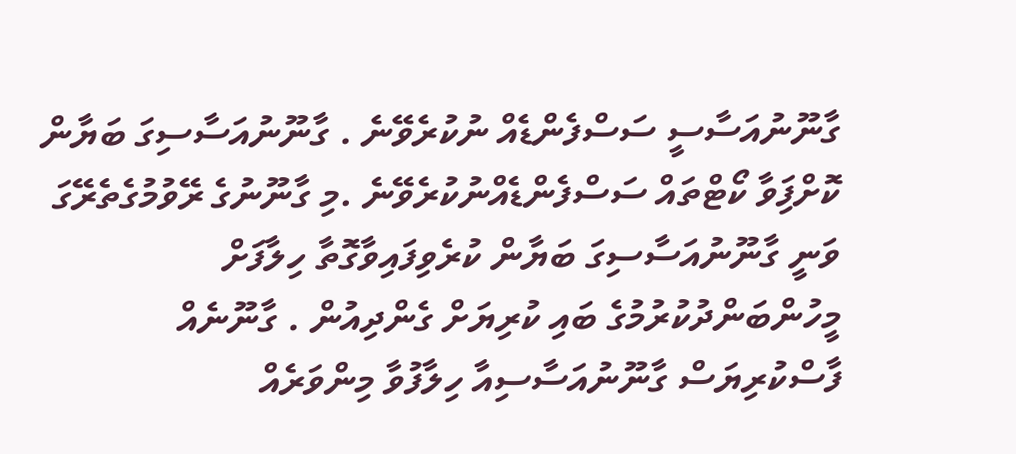ގާނޫނުއަސާސީ ސަސްފެންޑެއް ނުކުރެވޭނެ . ގާނޫނުއަސާސިގަ ބަޔާން ކޮށްފަިވާ ކޯޓްތައް ސަސްފެންޑެއްނުކުރެވޭނެ .މި ގާނޫނުގެ ރޭވުމުގެތެރޭގަ ވަނީ ގާނޫނުއަސާސިގަ ބަޔާން ކުރެވިފައިވާގޮތާ ހިލާފަށް މީހުންބަންދުކުރުމުގެ ބައި ކުރިޔަށް ގެންދިއުން . ގާނޫނެއް ފާސްކުރިޔަސް ގާނޫނުއަސާސިއާ ހިލާފުވާ މިންވަރެއް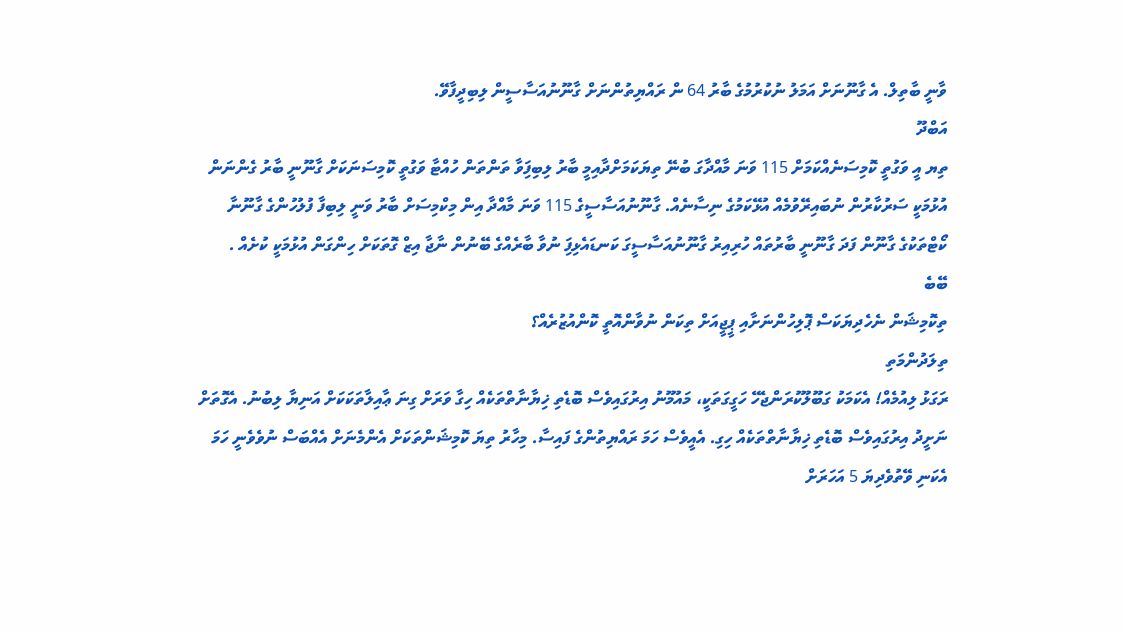ވާނީ ބާތިލް. އެ ގާނޫނަށް އަމަލު ނުކުރުމުގެ ބާރު 64 ން ރައްޔިތުންނަށް ގާނޫނުއަސާސީން ލިބިދީފާވޭ.
އަބްދޫ
ތިޔ އީ ވަގުތީ ކޮމިސަނެއްކަމަށް 115 ވަނަ މާއްދާގަ ބުނޭ ތިޔަކަމަށްދާއިމީ ބާރު ލިބިފަިވާ ތަންތަން ހުއްޓާ ވަގުތީ ކޮމިސަނަކަށް ގާނޫނީ ބާރު ގެންނަން އުޅުމަކީ ސަރުކާރުން ނުބައިރޭވުމެއް އުޅޭކަމުގެ ނިސާނެއް. ގާނޫނުއަސާސީގެ 115 ވަނަ މާއްދާ އިން މިކްމިސަށް ބާރު ވަނީ ލިބިފާ ފުލުހުންގެ ގާނޫނާ ކޯޓްތަކުގެ ގާނޫން ފަދަ ގާނޫނީ ބާރުތައް ހުރިއިރު ގާނޫނުއަސާސީގަ ކަނޑައެޅިފަި ނުވާ ބާރެއްގެ ބޭނުން ނާޖާ އިޒް ގޮތަކަށް ހިންގަން އުޅުމަކީ ކުށެއް .
ބޭބެ
ތިކޮމިޝަން ނެހެދިޔަކަސް ޕޮލިހުންނަށާއި ޕީޖީއަށް ތިކަން ނުވާންއޮތީ ކޮންއުޒުރެއް؟
ތިލަދުންމަތި
ރަގަޅު ލިއުމެއް! އެކަމަކު ގަބޫލޫކުރަންޖެހޭ ހަގީގަތަކީ، މައުމޫނު އިރުގައިވެސް ބޮޑެތި ޚިޔާނާތްތަކެއް ހިގާ ވަރަށް ގިނަ ޢާއިލާތަކަކަށް އަނިޔާ ލިބުނު. އެގޮތަށް ނަށީދު އިރުގައިވެސް ބޮޑެތި ޚިޔާނާތްތަކެއް ހިގި. އެއީވެސް ހަމަ ރައްޔިތުންގެ ފައިސާ. މިހާރު ތިޔަ ކޮމިޝަންތަކަށް އެންމެނަށް އެއްބަސް ނުވެވެނީ ހަމަ އެކަނި ވޭތުވެދިޔަ 5 އަހަރަށް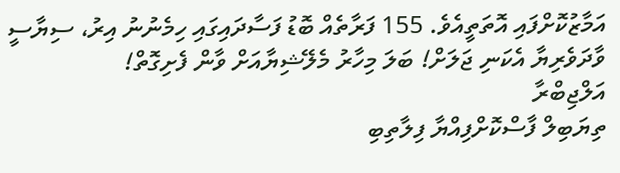އަމާޒުކޮށްފައި އޮތަތީއެވެ. 155 ފަރާތެއް ބޮޑު ފަސާދައިގައި ހިމެނުނު އިރު، ސިޔާސީ ވާދަވެރިޔާ އެކަނި ޖަލަށް! ބަލަ މިހާރު މެލޭޝިޔާއަށް ވާން ފެށިގޮތް!
އަލްޖިބްރާ
ތިޔަބިލް ފާސްކޮށްފިއްޔާ ފިލާތިބި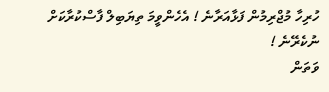ހުރިހާ މުޖްރިމުން ފަޅާއަރާނެ ! އެހެންވީމަ ތިޔަބިލް ފާސްކުރާކަށް ނުކެރޭނެ !
ވަތަން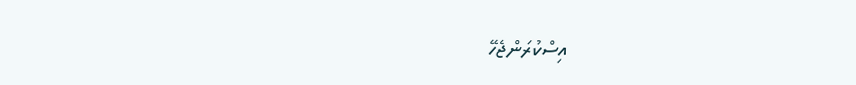އިސްކުރަންޖެހޭ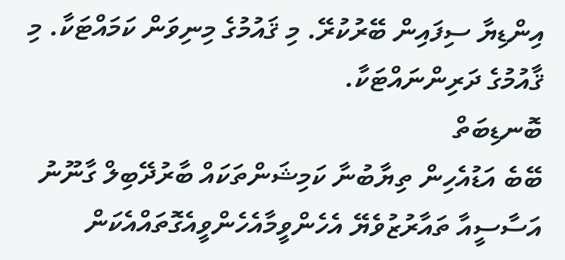އިންޑިޔާ ސިފައިން ބޭރުކުރޭ. މި ޤައުމުގެ މިނިވަން ކަމައްޓަކާ. މި ޤާއުމުގެ ދަރިންނައްޓަކާ.
ބޮނޑިބަތް
ބޭބެ އަޑުއެހިން ތިޔާބުނާ ކަމިޝަންތަކައް ބާރުދޭބިލް ގާނޫނު އަސާސީއާ ތައާރުޒުވެޔޭ އެހެންވީމާއެހެންވީއެގޮތައްއެކަން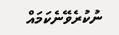ނުކުރެވޭނެކަމައް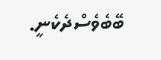ބޭބެވެސްދެކެނީ.